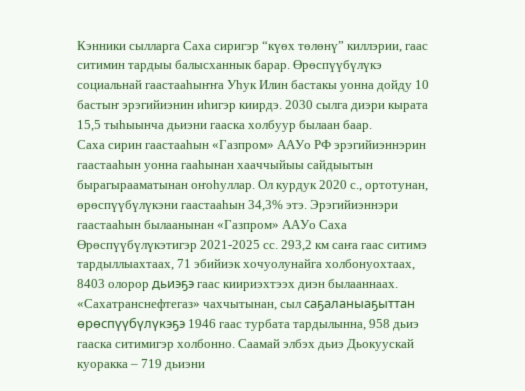Кэнники сылларга Саха сиригэр “күөх төлөнү” киллэрии, гаас ситимин тардыы балысханнык барар. Өрөспүүбүлүкэ социальнай гаастааһыҥҥа Уһук Илин бастакы уонна дойду 10 бастыҥ эрэгийиэнин иһигэр киирдэ. 2030 сылга диэри кырата 15,5 тыһыынча дьиэни гааска холбуур былаан баар.
Саха сирин гаастааһын «Газпром» ААУо РФ эрэгийиэннэрин гаастааһын уонна гааһынан хааччыйыы сайдыытын бырагырааматынан оҥоһуллар. Ол курдук 2020 с., ортотунан, өрөспүүбүлүкэни гаастааһын 34,3% этэ. Эрэгийиэннэри гаастааһын былаанынан «Газпром» ААУо Саха Өрөспүүбүлүкэтигэр 2021-2025 сс. 293,2 км саҥа гаас ситимэ тардыллыахтаах, 71 эбийиэк хочуолунайга холбонуохтаах, 8403 олорор дьиэҕэ гаас киириэхтээх диэн былааннаах.
«Сахатранснефтегаз» чахчытынан, сыл саҕаланыаҕыттан өрөспүүбүлүкэҕэ 1946 гаас турбата тардылынна, 958 дьиэ гааска ситимигэр холбонно. Саамай элбэх дьиэ Дьокуускай куоракка – 719 дьиэни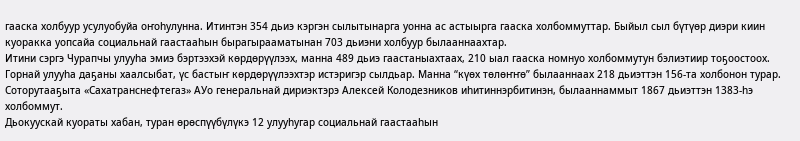гааска холбуур усулуобуйа оҥоһулунна. Итинтэн 354 дьиэ кэргэн сылытынарга уонна ас астыырга гааска холбоммуттар. Быйыл сыл бүтүөр диэри киин куоракка уопсайа социальнай гаастааһын бырагырааматынан 703 дьиэни холбуур былааннаахтар.
Итини сэргэ Чурапчы улууһа эмиэ бэртээхэй көрдөрүүлээх, манна 489 дьиэ гаастаныахтаах, 210 ыал гааска номнуо холбоммутун бэлиэтиир тоҕоостоох.
Горнай улууһа даҕаны хаалсыбат, үс бастыҥ көрдөрүүлээхтэр истэригэр сылдьар. Манна “күөх төлөҥҥө” былааннаах 218 дьиэттэн 156-та холбонон турар.
Соторутааҕыта «Сахатранснефтегаз» АУо генеральнай дириэктэрэ Алексей Колодезников иһитиннэрбитинэн, былааннаммыт 1867 дьиэттэн 1383-һэ холбоммут.
Дьокуускай куораты хабан, туран өрөспүүбүлүкэ 12 улууһугар социальнай гаастааһын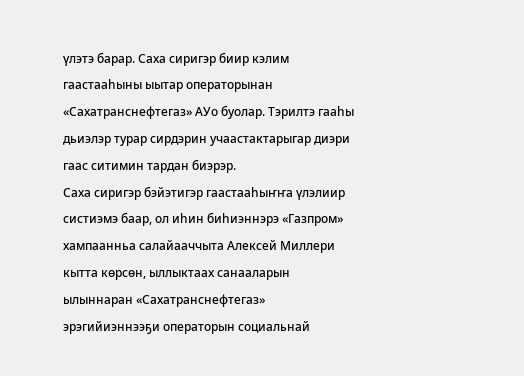үлэтэ барар. Саха сиригэр биир кэлим гаастааһыны ыытар операторынан «Сахатранснефтегаз» АУо буолар. Тэрилтэ гааһы дьиэлэр турар сирдэрин учаастактарыгар диэри гаас ситимин тардан биэрэр.
Саха сиригэр бэйэтигэр гаастааһыҥҥа үлэлиир систиэмэ баар, ол иһин биһиэннэрэ «Газпром» хампаанньа салайааччыта Алексей Миллери кытта көрсөн, ыллыктаах санааларын ылыннаран «Сахатранснефтегаз» эрэгийиэннээҕи операторын социальнай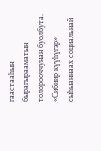гаастааһын бырагырааматын толорооччунан буолбута. «Сибиир күүһүгэр» сыһыаннаах социальнай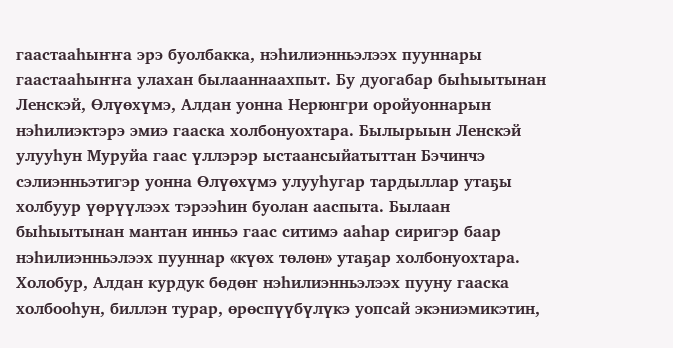гаастааһыҥҥа эрэ буолбакка, нэһилиэнньэлээх пууннары гаастааһыҥҥа улахан былааннаахпыт. Бу дуогабар быһыытынан Ленскэй, Өлүөхүмэ, Алдан уонна Нерюнгри оройуоннарын нэһилиэктэрэ эмиэ гааска холбонуохтара. Былырыын Ленскэй улууһун Муруйа гаас үллэрэр ыстаансыйатыттан Бэчинчэ сэлиэнньэтигэр уонна Өлүөхүмэ улууһугар тардыллар утаҕы холбуур үөрүүлээх тэрээһин буолан ааспыта. Былаан быһыытынан мантан инньэ гаас ситимэ ааһар сиригэр баар нэһилиэнньэлээх пууннар «күөх төлөн» утаҕар холбонуохтара. Холобур, Алдан курдук бөдөҥ нэһилиэнньэлээх пууну гааска холбооһун, биллэн турар, өрөспүүбүлүкэ уопсай экэниэмикэтин,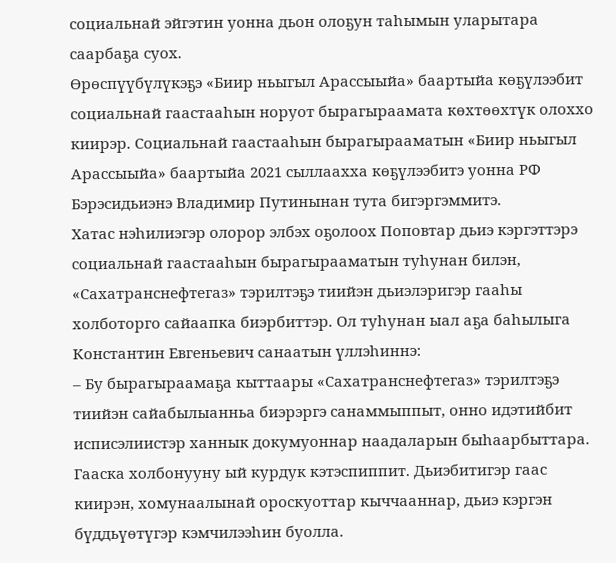социальнай эйгэтин уонна дьон олоҕун таһымын уларытара саарбаҕа суох.
Өрөспүүбүлүкэҕэ «Биир ньыгыл Арассыыйа» баартыйа көҕүлээбит социальнай гаастааһын норуот бырагыраамата көхтөөхтүк олоххо киирэр. Социальнай гаастааһын бырагырааматын «Биир ньыгыл Арассыыйа» баартыйа 2021 сыллаахха көҕүлээбитэ уонна РФ Бэрэсидьиэнэ Владимир Путинынан тута бигэргэммитэ.
Хатас нэһилиэгэр олорор элбэх оҕолоох Поповтар дьиэ кэргэттэрэ социальнай гаастааһын бырагырааматын туһунан билэн, «Сахатранснефтегаз» тэрилтэҕэ тиийэн дьиэлэригэр гааһы холботорго сайаапка биэрбиттэр. Ол туһунан ыал аҕа баһылыга Константин Евгеньевич санаатын үллэһиннэ:
– Бу бырагыраамаҕа кыттаары «Сахатранснефтегаз» тэрилтэҕэ тиийэн сайабылыанньа биэрэргэ санаммыппыт, онно идэтийбит исписэлиистэр ханнык докумуоннар наадаларын быһаарбыттара. Гааска холбонууну ый курдук кэтэспиппит. Дьиэбитигэр гаас киирэн, хомунаалынай ороскуоттар кыччааннар, дьиэ кэргэн бүддьүөтүгэр кэмчилээһин буолла.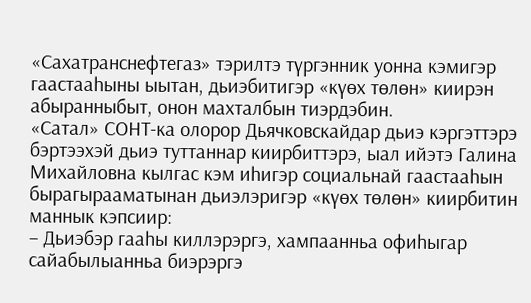«Сахатранснефтегаз» тэрилтэ түргэнник уонна кэмигэр гаастааһыны ыытан, дьиэбитигэр «күөх төлөн» киирэн абыранныбыт, онон махталбын тиэрдэбин.
«Сатал» СОНТ-ка олорор Дьячковскайдар дьиэ кэргэттэрэ бэртээхэй дьиэ туттаннар киирбиттэрэ, ыал ийэтэ Галина Михайловна кылгас кэм иһигэр социальнай гаастааһын бырагырааматынан дьиэлэригэр «күөх төлөн» киирбитин маннык кэпсиир:
– Дьиэбэр гааһы киллэрэргэ, хампаанньа офиһыгар сайабылыанньа биэрэргэ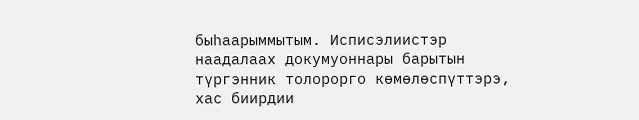быһаарыммытым. Исписэлиистэр наадалаах докумуоннары барытын түргэнник толорорго көмөлөспүттэрэ, хас биирдии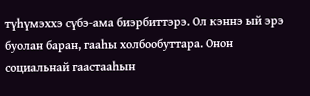түһүмэххэ сүбэ-ама биэрбиттэрэ. Ол кэннэ ый эрэ буолан баран, гааһы холбообуттара. Онон социальнай гаастааһын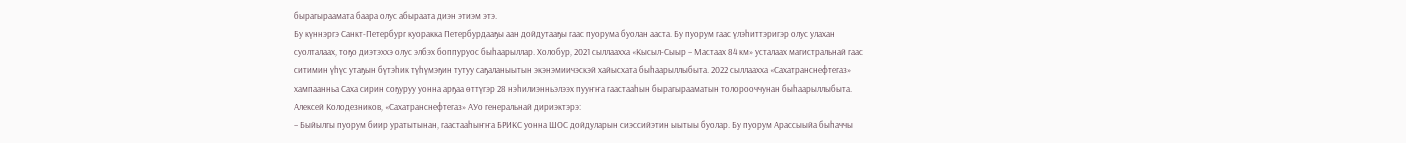бырагыраамата баара олус абыраата диэн этиэм этэ.
Бу күннэргэ Санкт-Петербург куоракка Петербурдааҕы аан дойдутааҕы гаас пуорума буолан ааста. Бу пуорум гаас үлэһиттэригэр олус улахан суолталаах, тоҕо диэтэххэ олус элбэх боппуруос быһаарыллар. Холобур, 2021 сыллаахха «Кысыл-Сыыр – Мастаах 84 км» усталаах магистральнай гаас ситимин үһүс утаҕын бүтэһик түһүмэҕин тутуу саҕаланыытын экэнэмиичэскэй хайысхата быһаарыллыбыта. 2022 сыллаахха «Сахатранснефтегаз» хампаанньа Саха сирин соҕуруу уонна арҕаа өттүгэр 28 нэһилиэнньэлээх пууҥҥа гаастааһын бырагырааматын толорооччунан быһаарыллыбыта.
Алексей Колодезников, «Сахатранснефтегаз» АУо генеральнай дириэктэрэ:
– Быйылгы пуорум биир уратытынан, гаастааһыҥҥа БРИКС уонна ШОС дойдуларын сиэссийэтин ыытыы буолар. Бу пуорум Арассыыйа быһаччы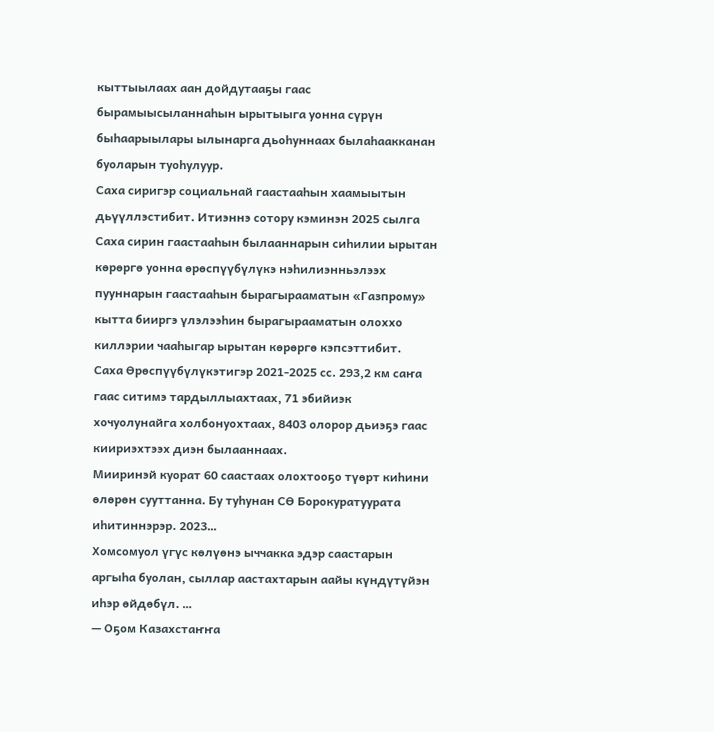кыттыылаах аан дойдутааҕы гаас бырамыысыланнаһын ырытыыга уонна сүрүн быһаарыылары ылынарга дьоһуннаах былаһаакканан буоларын туоһулуур.
Саха сиригэр социальнай гаастааһын хаамыытын дьүүллэстибит. Итиэннэ сотору кэминэн 2025 сылга Саха сирин гаастааһын былааннарын сиһилии ырытан көрөргө уонна өрөспүүбүлүкэ нэһилиэнньэлээх пууннарын гаастааһын бырагырааматын «Газпрому» кытта бииргэ үлэлээһин бырагырааматын олоххо киллэрии чааһыгар ырытан көрөргө кэпсэттибит.
Саха Өрөспүүбүлүкэтигэр 2021-2025 сс. 293,2 км саҥа гаас ситимэ тардыллыахтаах, 71 эбийиэк хочуолунайга холбонуохтаах, 8403 олорор дьиэҕэ гаас киириэхтээх диэн былааннаах.
Мииринэй куорат 60 саастаах олохтооҕо түөрт киһини өлөрөн сууттанна. Бу туһунан СӨ Борокуратуурата иһитиннэрэр. 2023…
Хомсомуол үгүс көлүөнэ ыччакка эдэр саастарын аргыһа буолан, сыллар аастахтарын аайы күндүтүйэн иһэр өйдөбүл. …
— Оҕом Казахстаҥҥа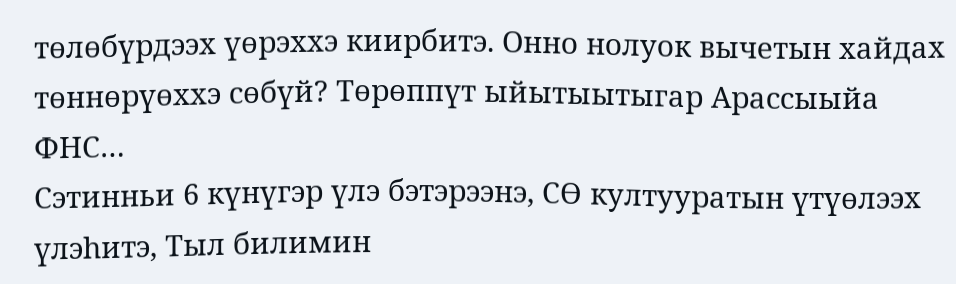төлөбүрдээх үөрэххэ киирбитэ. Онно нолуок вычетын хайдах төннөрүөххэ сөбүй? Төрөппүт ыйытыытыгар Арассыыйа ФНС…
Сэтинньи 6 күнүгэр үлэ бэтэрээнэ, СӨ култууратын үтүөлээх үлэһитэ, Тыл билимин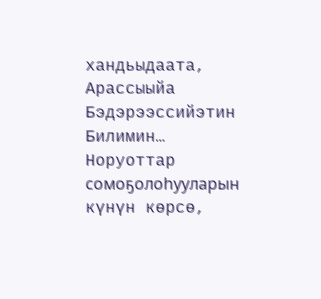хандьыдаата, Арассыыйа Бэдэрээссийэтин Билимин…
Норуоттар сомоҕолоһууларын күнүн көрсө,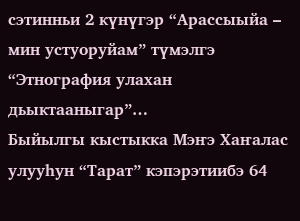сэтинньи 2 күнүгэр “Арассыыйа – мин устуоруйам” түмэлгэ “Этнография улахан дьыктааныгар”…
Быйылгы кыстыкка Мэҥэ Хаҥалас улууһун “Тарат” кэпэрэтиибэ 64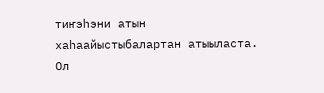тиҥэһэни атын хаһаайыстыбалартан атыыласта. Ол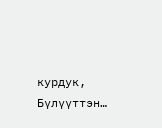курдук, Бүлүүттэн…